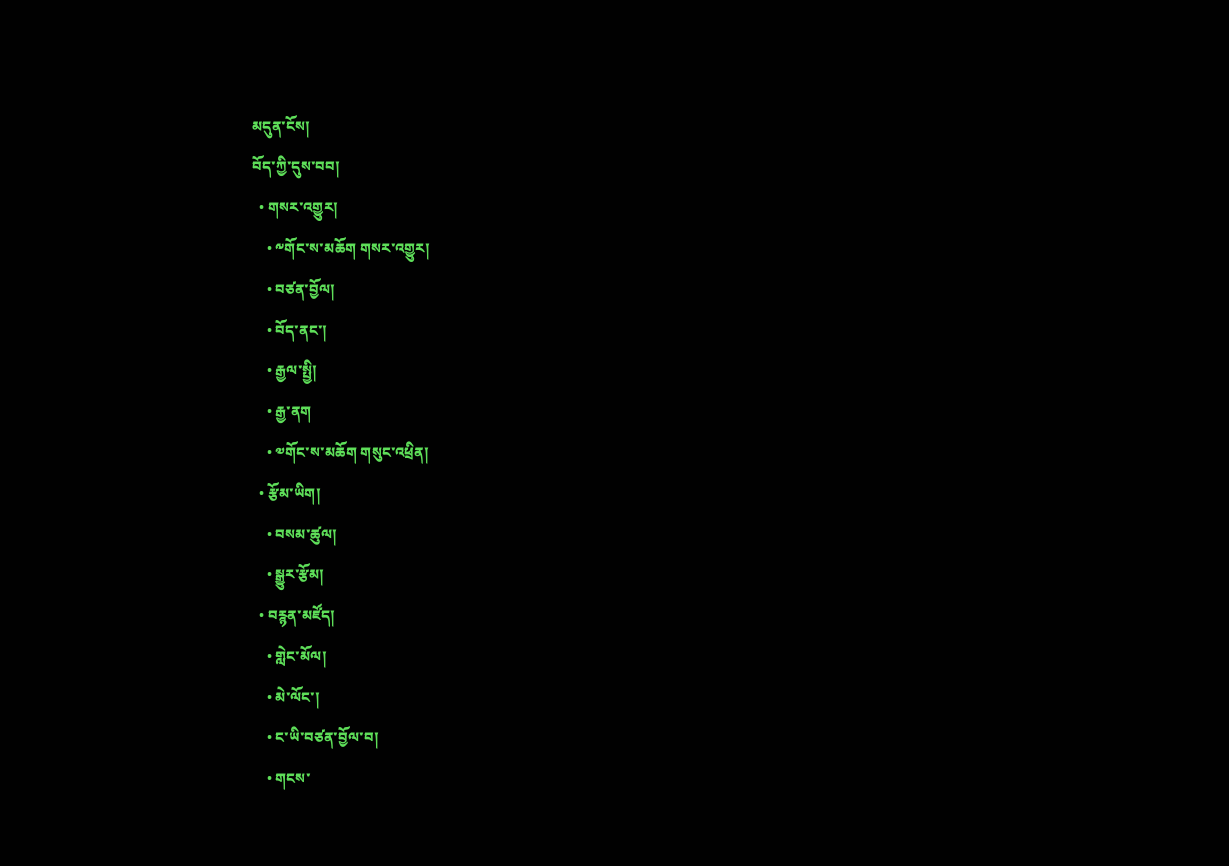མདུན་ངོས།
བོད་ཀྱི་དུས་བབ།
  • གསར་འགྱུར།
    • ༸གོང་ས་མཆོག གསར་འགྱུར།
    • བཙན་བྱོལ།
    • བོད་ནང་།
    • རྒྱལ་སྤྱི།
    • རྒྱ་ནག
    • ༧གོང་ས་མཆོག གསུང་འཕྲིན།
  • རྩོམ་ཡིག།
    • བསམ་ཚུལ།
    • སྒྱུར་རྩོམ།
  • བརྙན་མཛོད།
    • གླེང་མོལ།
    • མེ་ལོང་།
    • ང་ཡི་བཙན་བྱོལ་བ།
    • གངས་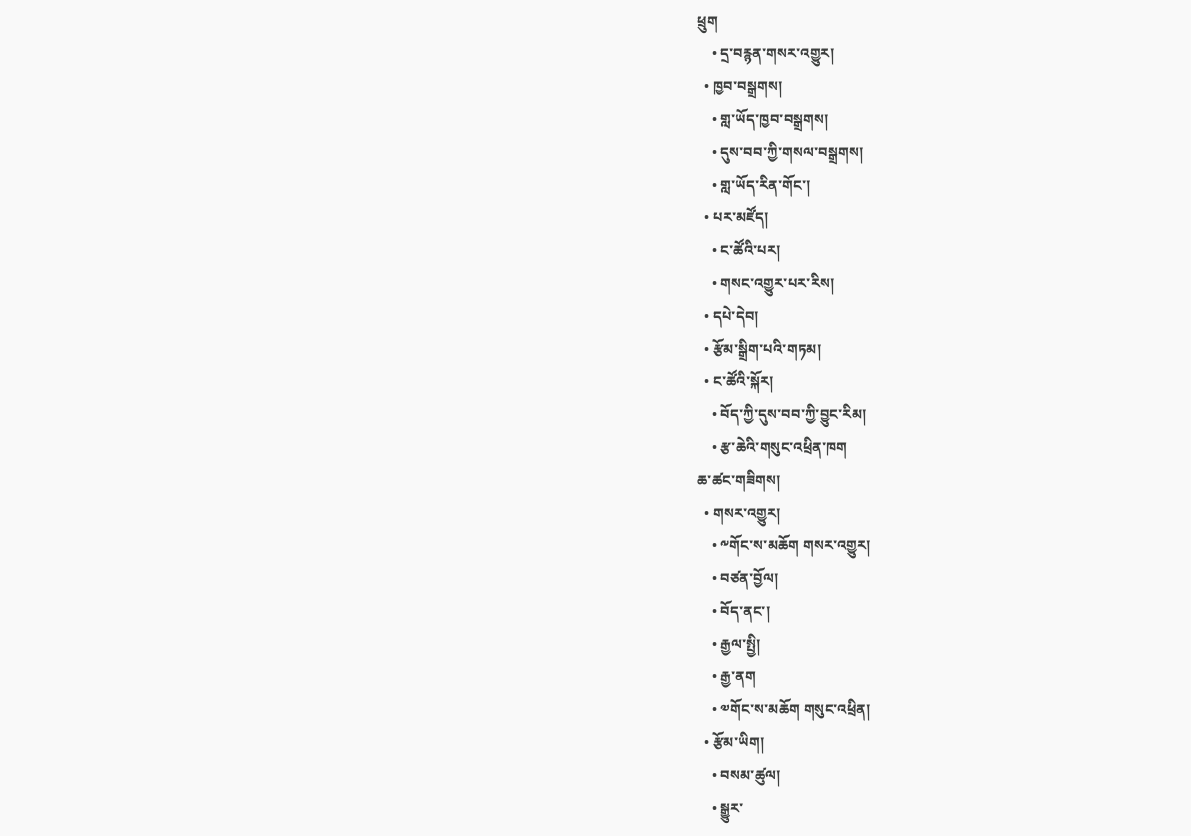ཕྲུག
    • དྲ་བརྙན་གསར་འགྱུར།
  • ཁྱབ་བསྒྲགས།
    • གླ་ཡོད་ཁྱབ་བསྒྲགས།
    • དུས་བབ་ཀྱི་གསལ་བསྒྲགས།
    • གླ་ཡོད་རིན་གོང་།
  • པར་མཛོད།
    • ང་ཚོའི་པར།
    • གསང་འགྱུར་པར་རིས།
  • དཔེ་དེབ།
  • རྩོམ་སྒྲིག་པའི་གཏམ།
  • ང་ཚོའི་སྐོར།
    • བོད་ཀྱི་དུས་བབ་ཀྱི་བྱུང་རིམ།
    • རྩ་ཆེའི་གསུང་འཕྲིན་ཁག
ཆ་ཚང་གཟིགས།
  • གསར་འགྱུར།
    • ༸གོང་ས་མཆོག གསར་འགྱུར།
    • བཙན་བྱོལ།
    • བོད་ནང་།
    • རྒྱལ་སྤྱི།
    • རྒྱ་ནག
    • ༧གོང་ས་མཆོག གསུང་འཕྲིན།
  • རྩོམ་ཡིག།
    • བསམ་ཚུལ།
    • སྒྱུར་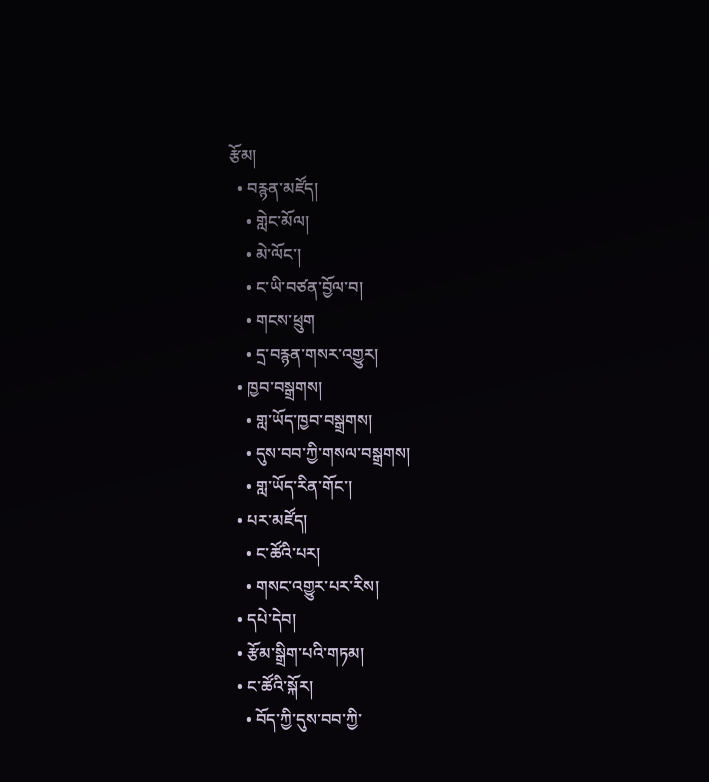རྩོམ།
  • བརྙན་མཛོད།
    • གླེང་མོལ།
    • མེ་ལོང་།
    • ང་ཡི་བཙན་བྱོལ་བ།
    • གངས་ཕྲུག
    • དྲ་བརྙན་གསར་འགྱུར།
  • ཁྱབ་བསྒྲགས།
    • གླ་ཡོད་ཁྱབ་བསྒྲགས།
    • དུས་བབ་ཀྱི་གསལ་བསྒྲགས།
    • གླ་ཡོད་རིན་གོང་།
  • པར་མཛོད།
    • ང་ཚོའི་པར།
    • གསང་འགྱུར་པར་རིས།
  • དཔེ་དེབ།
  • རྩོམ་སྒྲིག་པའི་གཏམ།
  • ང་ཚོའི་སྐོར།
    • བོད་ཀྱི་དུས་བབ་ཀྱི་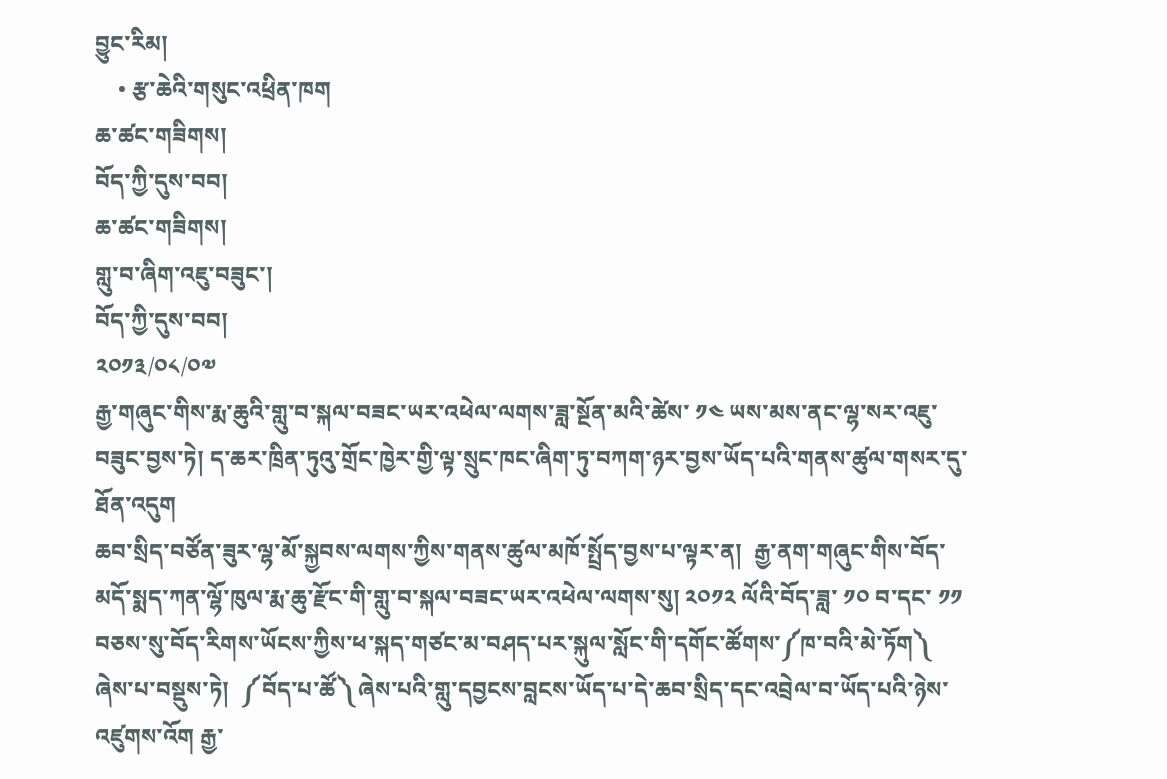བྱུང་རིམ།
    • རྩ་ཆེའི་གསུང་འཕྲིན་ཁག
ཆ་ཚང་གཟིགས།
བོད་ཀྱི་དུས་བབ།
ཆ་ཚང་གཟིགས།
གླུ་བ་ཞིག་འཇུ་བཟུང་།
བོད་ཀྱི་དུས་བབ།
༢༠༡༣/༠༨/༠༧
རྒྱ་གཞུང་གིས་རྨ་ཆུའི་གླུ་བ་སྐལ་བཟང་ཡར་འཕེལ་ལགས་ཟླ་སྔོན་མའི་ཚེས་ ༡༤ ཡས་མས་ནང་ལྷ་སར་འཇུ་བཟུང་བྱས་ཏེ། ད་ཆར་ཁྲིན་ཏུའུ་གྲོང་ཁྱེར་གྱི་ལྟ་སྲུང་ཁང་ཞིག་ཏུ་བཀག་ཉར་བྱས་ཡོད་པའི་གནས་ཚུལ་གསར་དུ་ཐོན་འདུག
ཆབ་སྲིད་བཙོན་ཟུར་ལྷ་མོ་སྐྱབས་ལགས་ཀྱིས་གནས་ཚུལ་མཁོ་སྤྲོད་བྱས་པ་ལྟར་ན།  རྒྱ་ནག་གཞུང་གིས་བོད་མདོ་སྨད་ཀན་ལྷོ་ཁུལ་རྨ་ཆུ་རྫོང་གི་གླུ་བ་སྐལ་བཟང་ཡར་འཕེལ་ལགས་སུ། ༢༠༡༢ ལོའི་བོད་ཟླ་ ༡༠ བ་དང་ ༡༡ བཅས་སུ་བོད་རིགས་ཡོངས་ཀྱིས་ཕ་སྐད་གཙང་མ་བཤད་པར་སྐུལ་སློང་གི་དགོང་ཚོགས་༼ཁ་བའི་མེ་ཏོག༽ ཞེས་པ་བསྡུས་ཏེ།  ༼བོད་པ་ཚོ༽ ཞེས་པའི་གླུ་དབྱངས་བླངས་ཡོད་པ་དེ་ཆབ་སྲིད་དང་འབྲེལ་བ་ཡོད་པའི་ཉེས་འཛུགས་འོག རྒྱ་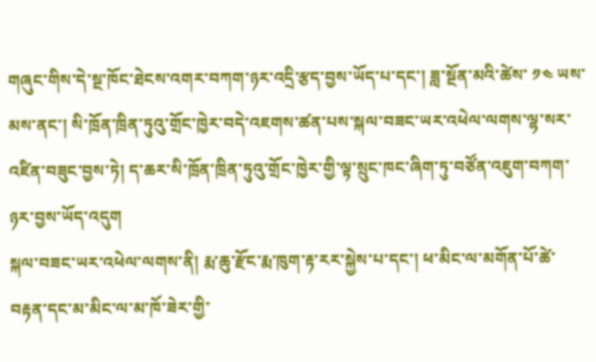གཞུང་གིས་དེ་སྔ་ཁོང་ཐེངས་འགར་བཀག་ཉར་འདྲི་རྩད་བྱས་ཡོད་པ་དང་། ཟླ་སྔོན་མའི་ཚེས་ ༡༤ ཡས་མས་ནང་། སི་ཁྲོན་ཁྲིན་ཏུའུ་གྲོང་ཁྱེར་བདེ་འཇགས་ཚན་པས་སྐལ་བཟང་ཡར་འཕེལ་ལགས་ལྷ་སར་འཛིན་བཟུང་བྱས་ཏེ། ད་ཆར་སི་ཁྲོན་ཁྲིན་ཏུའུ་གྲོང་ཁྱེར་གྱི་ལྟ་སྲུང་ཁང་ཞིག་ཏུ་བཙོན་འཇུག་བཀག་ཉར་བྱས་ཡོད་འདུག
སྐལ་བཟང་ཡར་འཕེལ་ལགས་ནི། རྨ་ཆུ་རྫོང་རྨ་ཁུག་རྟ་རར་སྐྱེས་པ་དང་། ཕ་མིང་ལ་མགོན་པོ་ཚེ་བརྟན་དང་མ་མིང་ལ་མ་ཁོ་ཟེར་གྱི་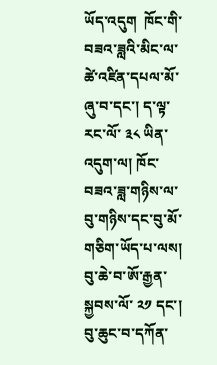ཡོད་འདུག  ཁོང་གི་བཟའ་ཟླའི་མིང་ལ་ཚེ་འཛིན་དཔལ་མོ་ཞུ་བ་དང་། ད་ལྟ་རང་ལོ་ ༣༨ ཡིན་འདུག་ལ། ཁོང་བཟའ་ཟླ་གཉིས་ལ་བུ་གཉིས་དང་བུ་མོ་གཅིག་ཡོད་པ་ལས། བུ་ཆེ་བ་ཨོ་རྒྱན་སྐྱབས་ལོ་ ༢༡ དང་། བུ་ཆུང་བ་དཀོན་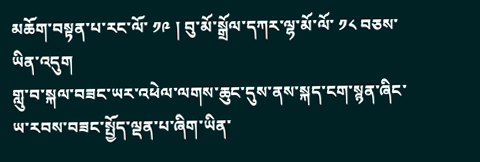མཆོག་བསྟན་པ་རང་ལོ་ ༡༩ ། བུ་མོ་སྒྲོལ་དཀར་ལྷ་མོ་ལོ་ ༡༨ བཅས་ཡིན་འདུག
གླུ་བ་སྐལ་བཟང་ཡར་འཕེལ་ལགས་ཆུང་དུས་ནས་སྐད་ངག་སྙན་ཞིང་ཡ་རབས་བཟང་སྤྱོད་ལྡན་པ་ཞིག་ཡིན་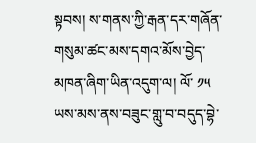སྟབས། ས་གནས་ཀྱི་རྒན་དར་གཞོན་གསུམ་ཚང་མས་དགའ་མོས་བྱེད་མཁན་ཞིག་ཡིན་འདུག་ལ། ལོ་ ༡༥ ཡས་མས་ནས་བཟུང་གླུ་བ་བདུད་བྷེ་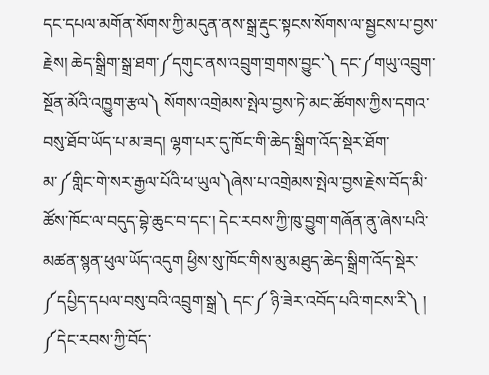དང་དཔལ་མགོན་སོགས་ཀྱི་མདུན་ནས་སྒྲ་རྡུང་སྟངས་སོགས་ལ་སྦྱངས་པ་བྱས་རྗེས། ཆེད་སྒྲིག་སྒྲ་ཐག་༼དགུང་ནས་འབྲུག་གྲགས་བྱུང་༽ དང་༼གཡུ་འབྲུག་སྔོན་མོའི་འཁྱུག་རྩལ༽ སོགས་འགྲེམས་སྤེལ་བྱས་ཏེ་མང་ཚོགས་ཀྱིས་དགའ་བསུ་ཐོབ་ཡོད་པ་མ་ཟད། ལྷག་པར་དུ་ཁོང་གི་ཆེད་སྒྲིག་འོད་སྡེར་ཐོག་མ་༼གླིང་གེ་སར་རྒྱལ་པོའི་ཕ་ཡུལ༽ཞེས་པ་འགྲེམས་སྤེལ་བྱས་རྗེས་བོད་མི་ཚོས་ཁོང་ལ་བདུད་བྷེ་ཆུང་བ་དང་། དེང་རབས་ཀྱི་ཁུ་བྱུག་གཞོན་ནུ་ཞེས་པའི་མཚན་སྙན་ཕུལ་ཡོད་འདུག ཕྱིས་སུ་ཁོང་གིས་མུ་མཐུད་ཆེད་སྒྲིག་འོད་སྡེར་ ༼དཔྱིད་དཔལ་བསུ་བའི་འབྲུག་སྒྲ༽ དང་༼ ཉི་ཟེར་འབོད་པའི་གངས་རི༽ ། ༼དེང་རབས་ཀྱི་བོད་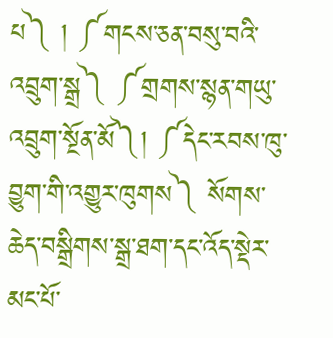པ༽ ། ༼གངས་ཅན་བསུ་བའི་འབྲུག་སྒྲ༽ ༼གྲགས་སྙན་གཡུ་འབྲུག་སྔོན་མོ༽། ༼དེང་རབས་ཁུ་བྱུག་གི་འགྱུར་ཁུགས༽ སོགས་ཆེད་བསྒྲིགས་སྒྲ་ཐག་དང་འོད་སྡེར་མང་པོ་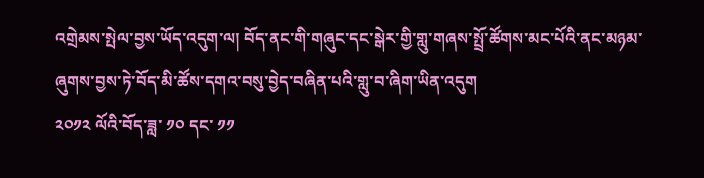འགྲེམས་སྤེལ་བྱས་ཡོད་འདུག་ལ། བོད་ནང་གི་གཞུང་དང་སྒེར་གྱི་གླུ་གཞས་སྤྲོ་ཚོགས་མང་པོའི་ནང་མཉམ་ཞུགས་བྱས་ཏེ་བོད་མི་ཚོས་དགའ་བསུ་བྱེད་བཞིན་པའི་གླུ་བ་ཞིག་ཡིན་འདུག
༢༠༡༢ ལོའི་བོད་ཟླ་ ༡༠ དང་ ༡༡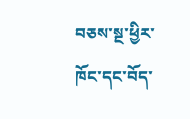བཅས་སྔ་ཕྱིར་ཁོང་དང་བོད་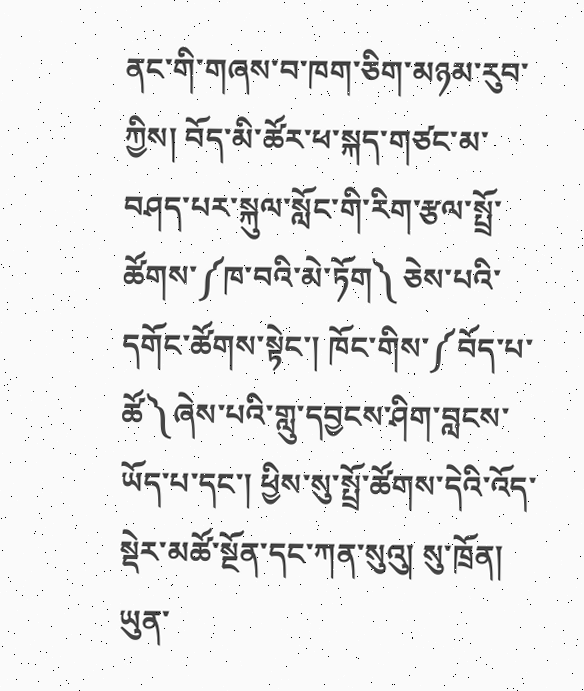ནང་གི་གཞས་བ་ཁག་ཅིག་མཉམ་རུབ་ཀྱིས། བོད་མི་ཚོར་ཕ་སྐད་གཙང་མ་བཤད་པར་སྐུལ་སློང་གི་རིག་རྩལ་སྤྲོ་ཚོགས་༼ཁ་བའི་མེ་ཏོག༽ ཅེས་པའི་དགོང་ཚོགས་སྟེང་། ཁོང་གིས་༼བོད་པ་ཚོ༽ ཞེས་པའི་གླུ་དབྱངས་ཤིག་བླངས་ཡོད་པ་དང་། ཕྱིས་སུ་སྤྲོ་ཚོགས་དེའི་འོད་སྡེར་མཚོ་སྔོན་དང་ཀན་སུའུ། སུ་ཁྲོན། ཡུན་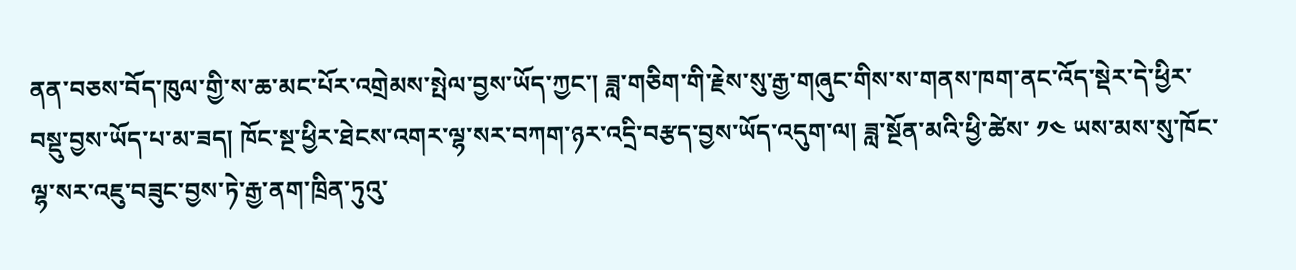ནན་བཅས་བོད་ཁུལ་གྱི་ས་ཆ་མང་པོར་འགྲེམས་སྤེལ་བྱས་ཡོད་ཀྱང་། ཟླ་གཅིག་གི་རྗེས་སུ་རྒྱ་གཞུང་གིས་ས་གནས་ཁག་ནང་འོད་སྡེར་དེ་ཕྱིར་བསྡུ་བྱས་ཡོད་པ་མ་ཟད། ཁོང་སྔ་ཕྱིར་ཐེངས་འགར་ལྷ་སར་བཀག་ཉར་འདྲི་བརྩད་བྱས་ཡོད་འདུག་ལ། ཟླ་སྔོན་མའི་ཕྱི་ཚེས་ ༡༤ ཡས་མས་སུ་ཁོང་ལྷ་སར་འཇུ་བཟུང་བྱས་ཏེ་རྒྱ་ནག་ཁྲིན་ཏུའུ་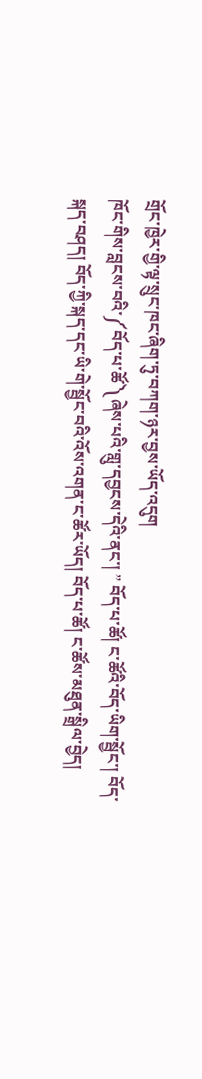གྲོང་ཁྱེར་གྱི་ལྟ་སྲུང་ཁང་ཞིག་ཏུ་བཀག་ཉར་བྱས་ཡོད་འདུག
ཁོང་གིས་བླངས་བའི་༼བོད་པ་ཚོ༽ ཞེས་པའི་གླུ་དབྱངས་དེའི་ནང་། ” བོད་པ་ཚོ། ང་ཚོའི་བོད་ཡིག་སྦྱོང་། བོད་སྐད་བཤད། བོད་ཀྱི་སྐད་དང་ཡི་གེ་སྦྱོང་བའི་འོས་འགན་ང་ཚོར་ཡོད། བོད་པ་ཚོ། ང་ཚོས་མཐུན་སྒྲིལ་བྱེད།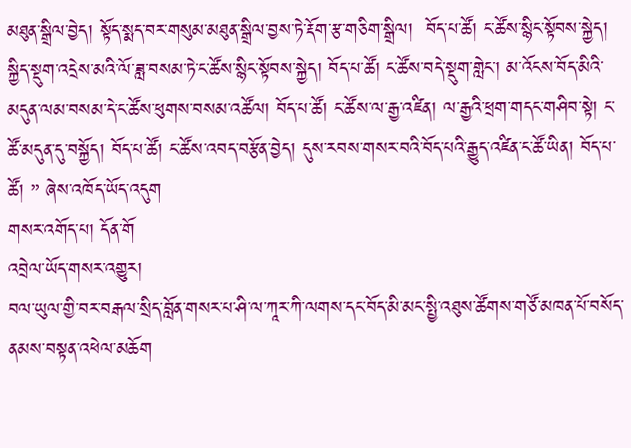མཐུན་སྒྲིལ་བྱེད། སྟོད་སྨད་བར་གསུམ་མཐུན་སྒྲིལ་བྱས་ཏེ་རྡོག་རྩ་གཅིག་སྒྲིལ།  བོད་པ་ཚོ། ང་ཚོས་སྙིང་སྟོབས་སྐྱེད། སྐྱིད་སྡུག་འདྲེས་མའི་ལོ་ཟླ་བསམ་ཏེ་ང་ཚོས་སྙིང་སྟོབས་སྐྱེད། བོད་པ་ཚོ། ང་ཚོས་བདེ་སྡུག་གླེང་། མ་འོངས་བོད་མིའི་མདུན་ལམ་བསམ་དེ་ང་ཚོས་ཕུགས་བསམ་འཚོལ། བོད་པ་ཚོ། ང་ཚོས་ལ་རྒྱ་འཛིན། ལ་རྒྱའི་ཕྲག་གདང་གཤིབ་སྟེ། ང་ཚོ་མདུན་དུ་བསྐྱོད། བོད་པ་ཚོ། ང་ཚོས་འབད་བརྩོན་བྱེད། དུས་རབས་གསར་བའི་བོད་པའི་རྒྱུད་འཛིན་ང་ཚོ་ཡིན། བོད་པ་ཚོ། ” ཞེས་འཁོད་ཡོད་འདུག
གསར་འགོད་པ། དོན་གོ
འབྲེལ་ཡོད་གསར་འགྱུར།
བལ་ཡུལ་གྱི་བར་བརྒལ་སྲིད་བློན་གསར་པ་ཤི་ལ་ཀཱར་ཀི་ལགས་དང་བོད་མི་མང་སྤྱི་འཐུས་ཚོགས་གཙོ་མཁན་པོ་བསོད་ནམས་བསྟན་འཕེལ་མཆོག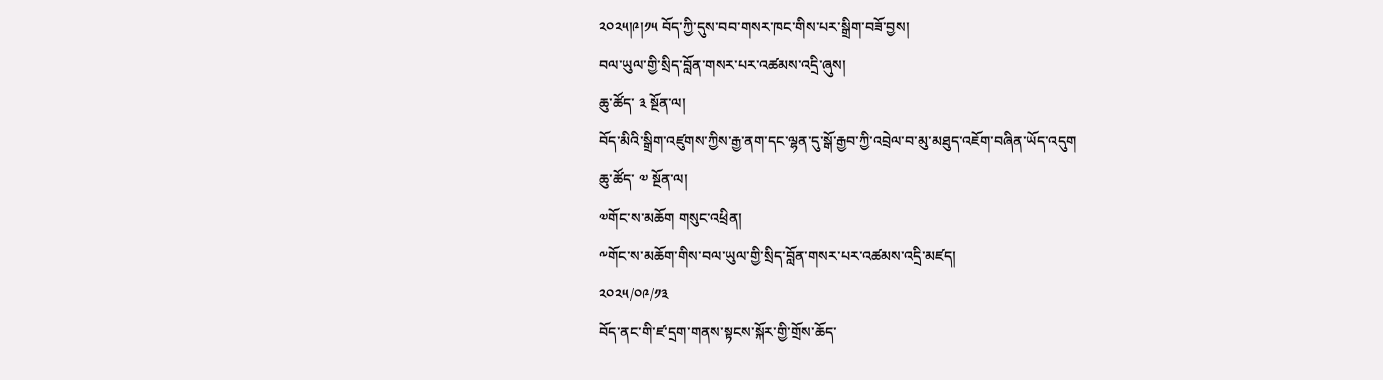༢༠༢༥།༩།༡༥ བོད་ཀྱི་དུས་བབ་གསར་ཁང་གིས་པར་སྒྲིག་བཟོ་བྱས།
བལ་ཡུལ་གྱི་སྲིད་བློན་གསར་པར་འཚམས་འདྲི་ཞུས།
ཆུ་ཚོད་ ༣ སྔོན་ལ།
བོད་མིའི་སྒྲིག་འཛུགས་ཀྱིས་རྒྱ་ནག་དང་ལྷན་དུ་སྒོ་རྒྱབ་ཀྱི་འབྲེལ་བ་མུ་མཐུད་འཇོག་བཞིན་ཡོད་འདུག
ཆུ་ཚོད་ ༧ སྔོན་ལ།
༧གོང་ས་མཆོག གསུང་འཕྲིན།
༸གོང་ས་མཆོག་གིས་བལ་ཡུལ་གྱི་སྲིད་བློན་གསར་པར་འཚམས་འདྲི་མཛད།
༢༠༢༥/༠༩/༡༣
བོད་ནང་གི་ཛ་དྲག་གནས་སྟངས་སྐོར་གྱི་གྲོས་ཆོད་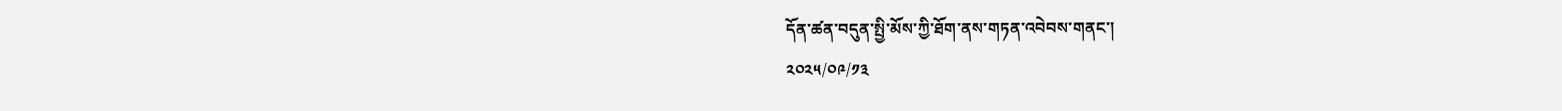དོན་ཚན་བདུན་སྤྱི་མོས་ཀྱི་ཐོག་ནས་གཏན་འབེབས་གནང་།
༢༠༢༥/༠༩/༡༣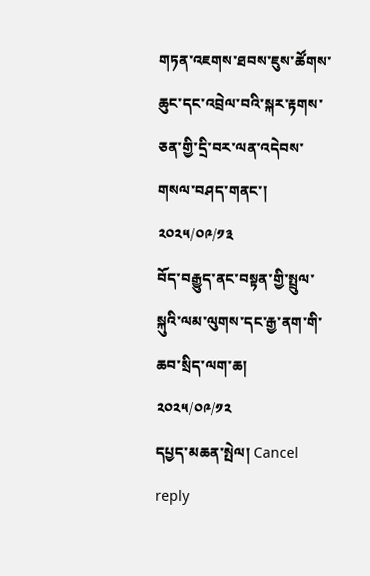གཏན་འཇགས་ཐབས་ཇུས་ཚོགས་ཆུང་དང་འབྲེལ་བའི་སྐར་རྟགས་ཅན་གྱི་དྲི་བར་ལན་འདེབས་གསལ་བཤད་གནང་།
༢༠༢༥/༠༩/༡༣
བོད་བརྒྱུད་ནང་བསྟན་གྱི་སྤྲུལ་སྐུའི་ལམ་ལུགས་དང་རྒྱ་ནག་གི་ཆབ་སྲིད་ལག་ཆ།
༢༠༢༥/༠༩/༡༢
དཔྱད་མཆན་སྤེལ། Cancel reply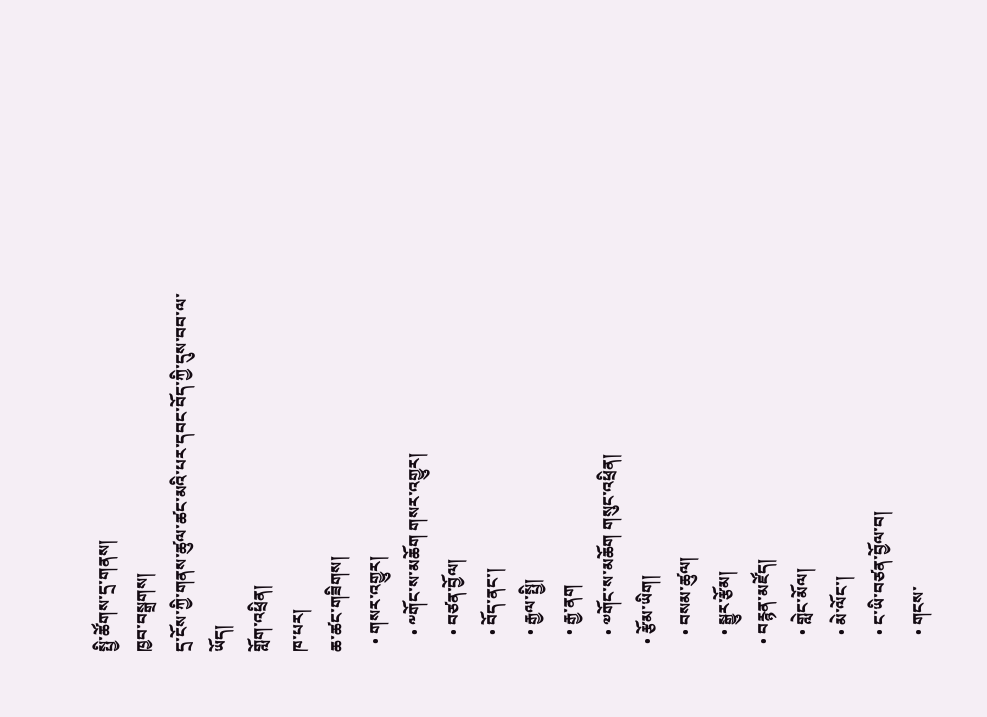སྤྱི་ཚོགས་དྲ་གནས།
ཁྱབ་བསྒྲགས།
དྲ་ངོས་ཀྱི་གནས་ཚུལ་ཚང་མའི་པར་དབང་བོད་ཀྱི་དུས་བབ་ལ་ཡོད།
གློག་འཕྲིན།
ཁ་པར།
ཆ་ཚང་གཟིགས།
  • གསར་འགྱུར།
    • ༸གོང་ས་མཆོག གསར་འགྱུར།
    • བཙན་བྱོལ།
    • བོད་ནང་།
    • རྒྱལ་སྤྱི།
    • རྒྱ་ནག
    • ༧གོང་ས་མཆོག གསུང་འཕྲིན།
  • རྩོམ་ཡིག།
    • བསམ་ཚུལ།
    • སྒྱུར་རྩོམ།
  • བརྙན་མཛོད།
    • གླེང་མོལ།
    • མེ་ལོང་།
    • ང་ཡི་བཙན་བྱོལ་བ།
    • གངས་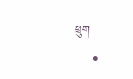ཕྲུག
    •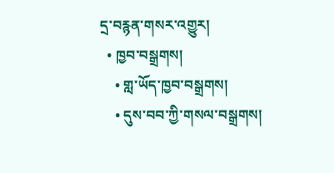དྲ་བརྙན་གསར་འགྱུར།
  • ཁྱབ་བསྒྲགས།
    • གླ་ཡོད་ཁྱབ་བསྒྲགས།
    • དུས་བབ་ཀྱི་གསལ་བསྒྲགས།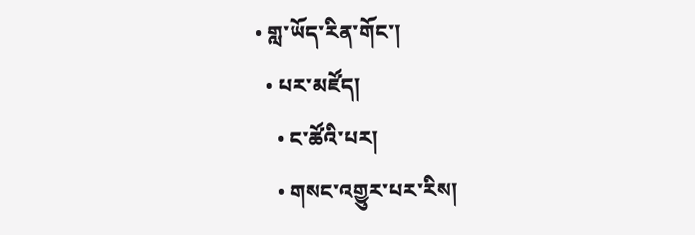• གླ་ཡོད་རིན་གོང་།
  • པར་མཛོད།
    • ང་ཚོའི་པར།
    • གསང་འགྱུར་པར་རིས།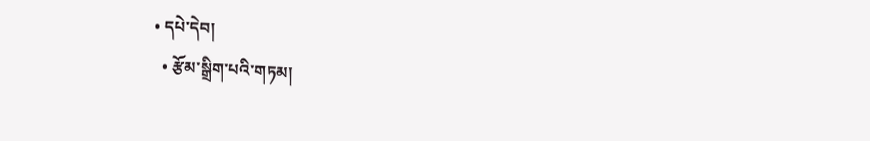• དཔེ་དེབ།
  • རྩོམ་སྒྲིག་པའི་གཏམ།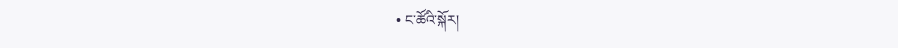• ང་ཚོའི་སྐོར།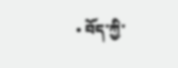• བོད་ཀྱི་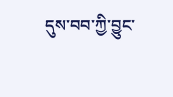དུས་བབ་ཀྱི་བྱུང་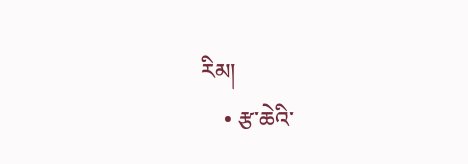རིམ།
    • རྩ་ཆེའི་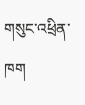གསུང་འཕྲིན་ཁག